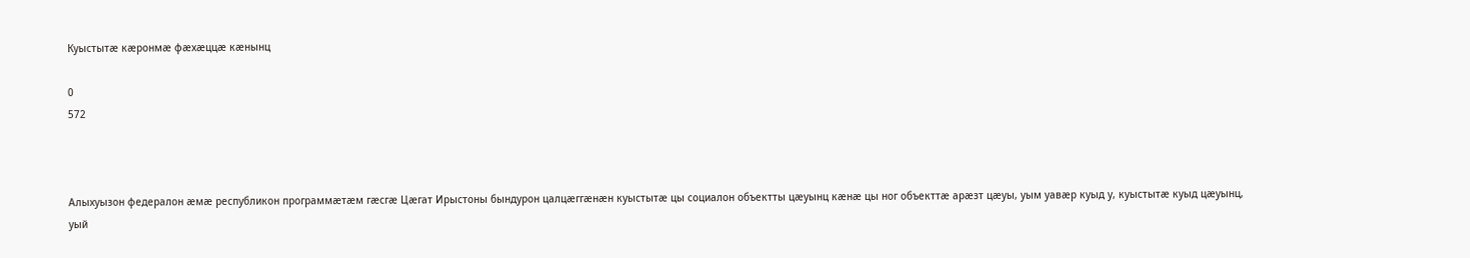Куыстытæ кæронмæ фæхæццæ кæнынц

0
572



Алыхуызон федералон æмæ республикон программæтæм гæсгæ Цæгат Ирыстоны бындурон цалцæггæнæн куыстытæ цы социалон объектты цæуынц кæнæ цы ног объекттæ арæзт цæуы, уым уавæр куыд у, куыстытæ куыд цæуынц, уый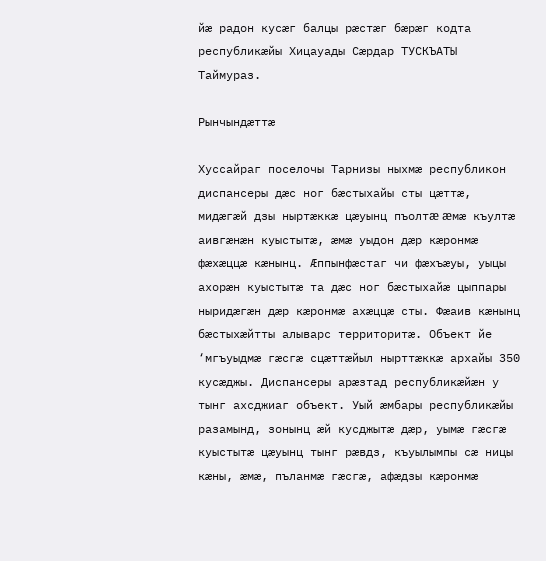йæ радон кусæг балцы рæстæг бæрæг кодта республикæйы Хицауады Сæрдар ТУСКЪАТЫ Таймураз.

Рынчындæттæ

Хуссайраг поселочы Тарнизы ныхмæ республикон диспансеры дæс ног бæстыхайы сты цæттæ, мидæгæй дзы ныртæккæ цæуынц пъолтæ æмæ къултæ аивгæнæн куыстытæ, æмæ уыдон дæр кæронмæ фæхæццæ кæнынц. Æппынфæстаг чи фæхъæуы, уыцы ахорæн куыстытæ та дæс ног бæстыхайæ цыппары ныридæгæн дæр кæронмæ ахæццæ сты. Фæаив кæнынц бæстыхæйтты алыварс территоритæ. Объект йе ‘мгъуыдмæ гæсгæ сцæттæйыл нырттæккæ архайы 350 кусæджы. Диспансеры арæзтад республикæйæн у тынг ахсджиаг объект. Уый æмбары республикæйы разамынд, зонынц æй кусджытæ дæр, уымæ гæсгæ куыстытæ цæуынц тынг рæвдз, къуылымпы сæ ницы кæны, æмæ, пъланмæ гæсгæ, афæдзы кæронмæ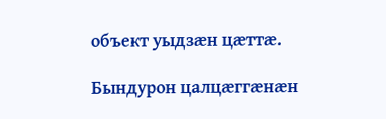объект уыдзæн цæттæ.

Бындурон цалцæггæнæн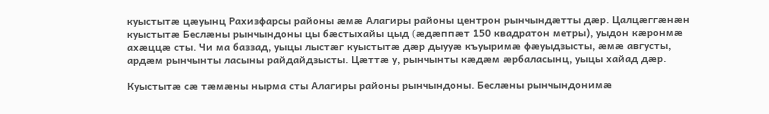куыстытæ цæуынц Рахизфарсы районы æмæ Алагиры районы центрон рынчындæтты дæр. Цалцæггæнæн куыстытæ Беслæны рынчындоны цы бæстыхайы цыд (æдæппæт 150 квадратон метры), уыдон кæронмæ ахæццæ сты. Чи ма баззад, уыцы лыстæг куыстытæ дæр дыууæ къуыримæ фæуыдзысты, æмæ августы, ардæм рынчынты ласыны райдайдзысты. Цæттæ у, рынчынты кæдæм æрбаласынц, уыцы хайад дæр.

Куыстытæ сæ тæмæны нырма сты Алагиры районы рынчындоны. Беслæны рынчындонимæ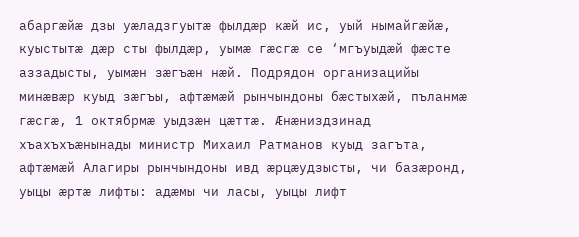абаргæйæ дзы уæладзгуытæ фылдæр кæй ис, уый нымайгæйæ, куыстытæ дæр сты фылдæр, уымæ гæсгæ се ‘мгъуыдæй фæсте аззадысты, уымæн зæгъæн нæй. Подрядон организацийы минæвæр куыд зæгъы, афтæмæй рынчындоны бæстыхæй, пъланмæ гæсгæ, 1 октябрмæ уыдзæн цæттæ. Æнæниздзинад хъахъхъæнынады министр Михаил Ратманов куыд загъта, афтæмæй Алагиры рынчындоны ивд æрцæудзысты, чи базæронд, уыцы æртæ лифты: адæмы чи ласы, уыцы лифт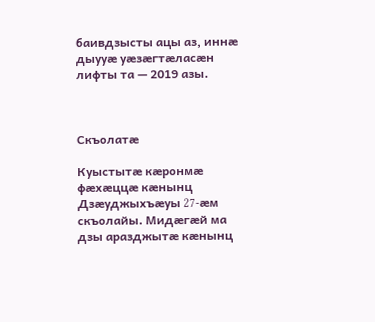баивдзысты ацы аз, иннæ дыууæ уæзæгтæласæн лифты та — 2019 азы.



Скъолатæ

Куыстытæ кæронмæ фæхæццæ кæнынц Дзæуджыхъæуы 27-æм скъолайы. Мидæгæй ма дзы аразджытæ кæнынц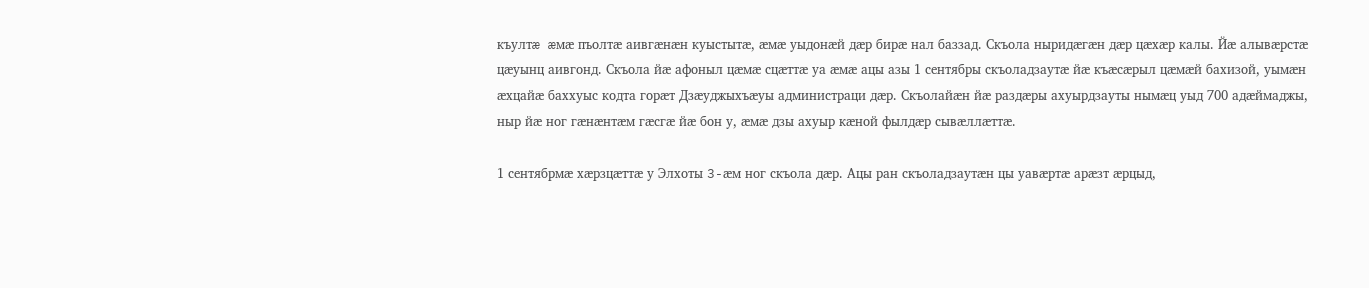къултæ æмæ пъолтæ аивгæнæн куыстытæ, æмæ уыдонæй дæр бирæ нал баззад. Скъола ныридæгæн дæр цæхæр калы. Йæ алывæрстæ цæуынц аивгонд. Скъола йæ афоныл цæмæ сцæттæ уа æмæ ацы азы 1 сентябры скъоладзаутæ йæ къæсæрыл цæмæй бахизой, уымæн æхцайæ баххуыс кодта горæт Дзæуджыхъæуы администраци дæр. Скъолайæн йæ раздæры ахуырдзауты нымæц уыд 700 адæймаджы, ныр йæ ног гæнæнтæм гæсгæ йæ бон у, æмæ дзы ахуыр кæной фылдæр сывæллæттæ.

1 сентябрмæ хæрзцæттæ у Элхоты 3-æм ног скъола дæр. Ацы ран скъоладзаутæн цы уавæртæ арæзт æрцыд,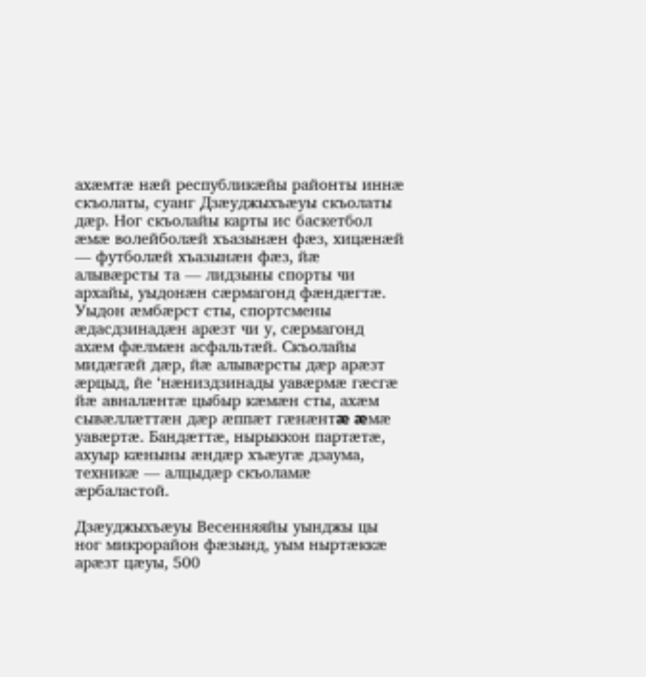ахæмтæ нæй республикæйы районты иннæ скъолаты, суанг Дзæуджыхъæуы скъолаты дæр. Ног скъолайы карты ис баскетбол æмæ волейболæй хъазынæн фæз, хицæнæй — футболæй хъазынæн фæз, йæ алывæрсты та — лидзыны спорты чи архайы, уыдонæн сæрмагонд фæндæгтæ. Уыдон æмбæрст сты, спортсмены æдасдзинадæн арæзт чи у, сæрмагонд ахæм фæлмæн асфальтæй. Скъолайы мидæгæй дæр, йæ алывæрсты дæр арæзт æрцыд, йе ‘нæниздзинады уавæрмæ гæсгæ йæ авналæнтæ цыбыр кæмæн сты, ахæм сывæллæттæн дæр æппæт гæнæнтæ æмæ уавæртæ. Бандæттæ, нырыккон партæтæ, ахуыр кæныны æндæр хъæугæ дзаума, техникæ — алцыдæр скъоламæ æрбаластой.

Дзæуджыхъæуы Весенняяйы уынджы цы ног микрорайон фæзынд, уым ныртæккæ арæзт цæуы, 500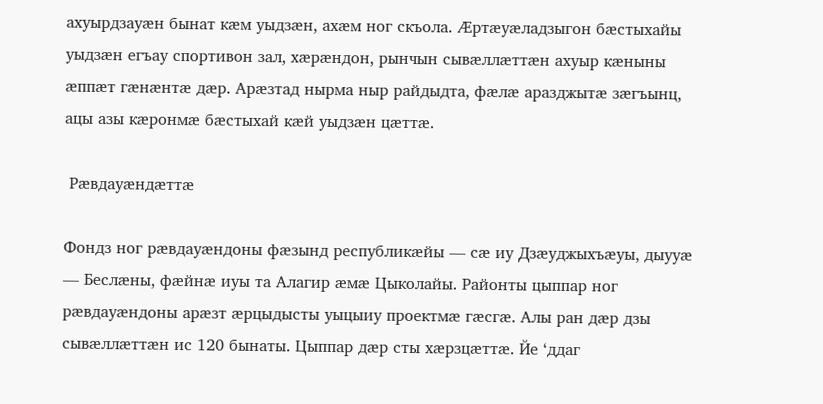ахуырдзауæн бынат кæм уыдзæн, ахæм ног скъола. Æртæуæладзыгон бæстыхайы уыдзæн егъау спортивон зал, хæрæндон, рынчын сывæллæттæн ахуыр кæныны æппæт гæнæнтæ дæр. Арæзтад нырма ныр райдыдта, фæлæ аразджытæ зæгъынц, ацы азы кæронмæ бæстыхай кæй уыдзæн цæттæ.

 Рæвдауæндæттæ

Фондз ног рæвдауæндоны фæзынд республикæйы — сæ иу Дзæуджыхъæуы, дыууæ — Беслæны, фæйнæ иуы та Алагир æмæ Цыколайы. Районты цыппар ног рæвдауæндоны арæзт æрцыдысты уыцыиу проектмæ гæсгæ. Алы ран дæр дзы сывæллæттæн ис 120 бынаты. Цыппар дæр сты хæрзцæттæ. Йе ‘ддаг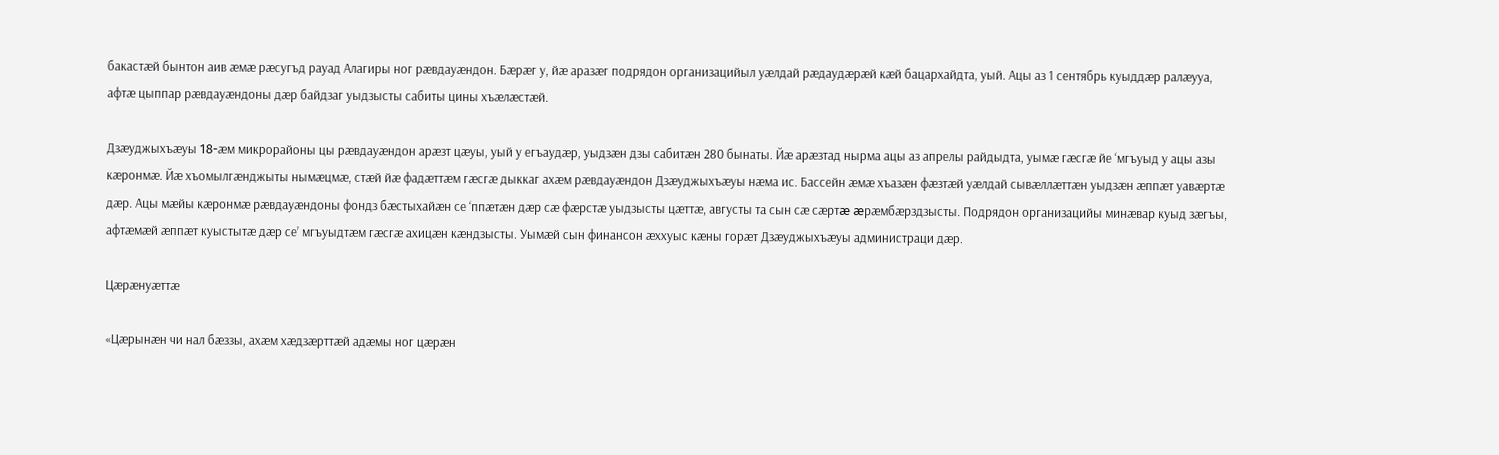бакастæй бынтон аив æмæ рæсугъд рауад Алагиры ног рæвдауæндон. Бæрæг у, йæ аразæг подрядон организацийыл уæлдай рæдаудæрæй кæй бацархайдта, уый. Ацы аз 1 сентябрь куыддæр ралæууа, афтæ цыппар рæвдауæндоны дæр байдзаг уыдзысты сабиты цины хъæлæстæй.

Дзæуджыхъæуы 18-æм микрорайоны цы рæвдауæндон арæзт цæуы, уый у егъаудæр, уыдзæн дзы сабитæн 280 бынаты. Йæ арæзтад нырма ацы аз апрелы райдыдта, уымæ гæсгæ йе ‘мгъуыд у ацы азы кæронмæ. Йæ хъомылгæнджыты нымæцмæ, стæй йæ фадæттæм гæсгæ дыккаг ахæм рæвдауæндон Дзæуджыхъæуы нæма ис. Бассейн æмæ хъазæн фæзтæй уæлдай сывæллæттæн уыдзæн æппæт уавæртæ дæр. Ацы мæйы кæронмæ рæвдауæндоны фондз бæстыхайæн се ‘ппæтæн дæр сæ фæрстæ уыдзысты цæттæ, августы та сын сæ сæртæ æрæмбæрздзысты. Подрядон организацийы минæвар куыд зæгъы, афтæмæй æппæт куыстытæ дæр се’ мгъуыдтæм гæсгæ ахицæн кæндзысты. Уымæй сын финансон æххуыс кæны горæт Дзæуджыхъæуы администраци дæр.

Цæрæнуæттæ

«Цæрынæн чи нал бæззы, ахæм хæдзæрттæй адæмы ног цæрæн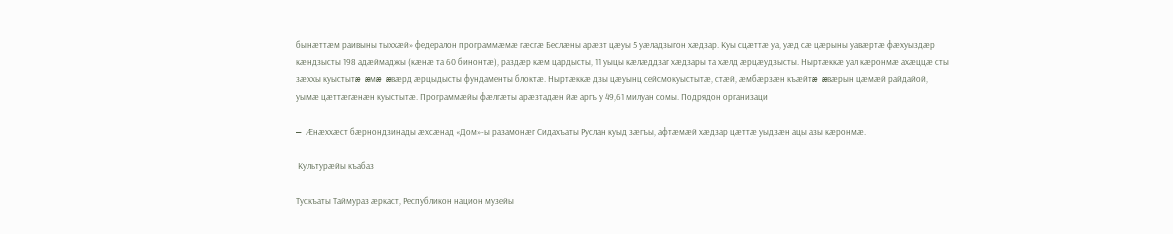бынæттæм раивыны тыххæй» федералон программæмæ гæсгæ Беслæны арæзт цæуы 5 уæладзыгон хæдзар. Куы сцæттæ уа, уæд сæ цæрыны уавæртæ фæхуыздæр кæндзысты 198 адæймаджы (кæнæ та 60 бинонтæ), раздæр кæм цардысты, 11 уыцы кæлæддзаг хæдзары та хæлд æрцæудзысты. Ныртæккæ уал кæронмæ ахæццæ сты зæххы куыстытæ æмæ æвæрд æрцыдысты фундаменты блоктæ. Ныртæккæ дзы цæуынц сейсмокуыстытæ, стæй, æмбæрзæн къæйтæ æвæрын цæмæй райдайой, уымæ цæттæгæнæн куыстытæ. Программæйы фæлгæты арæзтадæн йæ аргъ у 49,61 милуан сомы. Подрядон организаци

— Æнæххæст бæрнондзинады æхсæнад «Дом»-ы разамонæг Сидахъаты Руслан куыд зæгъы, афтæмæй хæдзар цæттæ уыдзæн ацы азы кæронмæ.

 Культурæйы къабаз

Тускъаты Таймураз æркаст, Республикон национ музейы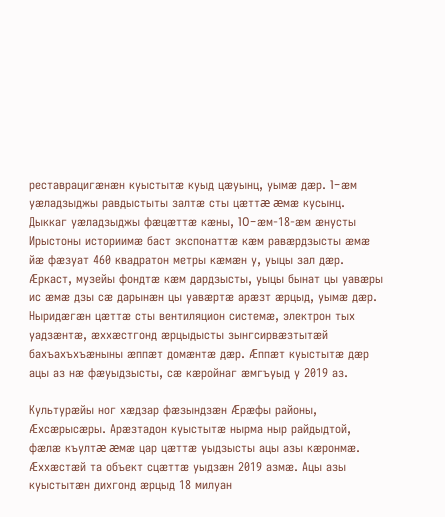реставрацигæнæн куыстытæ куыд цæуынц, уымæ дæр. 1-æм уæладзыджы равдыстыты залтæ сты цæттæ æмæ кусынц. Дыккаг уæладзыджы фæцæттæ кæны, 10-æм-18-æм æнусты Ирыстоны историимæ баст экспонаттæ кæм равæрдзысты æмæ йæ фæзуат 460 квадратон метры кæмæн у, уыцы зал дæр. Æркаст, музейы фондтæ кæм дардзысты, уыцы бынат цы уавæры ис æмæ дзы сæ дарынæн цы уавæртæ арæзт æрцыд, уымæ дæр. Ныридæгæн цæттæ сты вентиляцион системæ, электрон тых уадзæнтæ, æххæстгонд æрцыдысты зынгсирвæзтытæй бахъахъхъæныны æппæт домæнтæ дæр. Æппæт куыстытæ дæр ацы аз нæ фæуыдзысты, сæ кæройнаг æмгъуыд у 2019 аз.

Культурæйы ног хæдзар фæзындзæн Æрæфы районы, Æхсæрысæры. Арæзтадон куыстытæ нырма ныр райдыдтой, фæлæ къултæ æмæ цар цæттæ уыдзысты ацы азы кæронмæ. Æххæстæй та объект сцæттæ уыдзæн 2019 азмæ. Ацы азы куыстытæн дихгонд æрцыд 18 милуан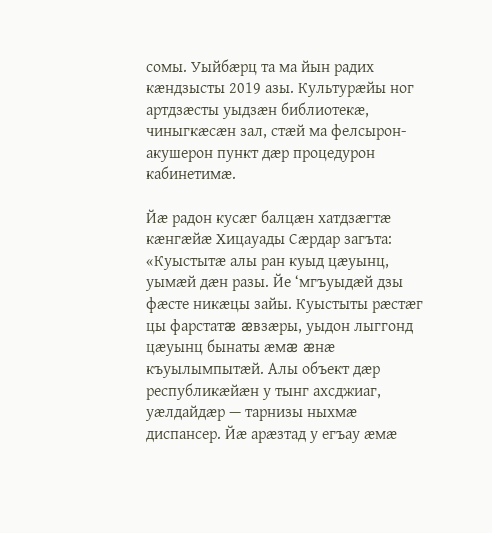сомы. Уыйбæрц та ма йын радих кæндзысты 2019 азы. Культурæйы ног артдзæсты уыдзæн библиотекæ, чиныгкæсæн зал, стæй ма фелсырон-акушерон пункт дæр процедурон кабинетимæ.

Йæ радон кусæг балцæн хатдзæгтæ кæнгæйæ Хицауады Сæрдар загъта: «Куыстытæ алы ран куыд цæуынц, уымæй дæн разы. Йе ‘мгъуыдæй дзы фæсте никæцы зайы. Куыстыты рæстæг цы фарстатæ æвзæры, уыдон лыггонд цæуынц бынаты æмæ æнæ къуылымпытæй. Алы объект дæр республикæйæн у тынг ахсджиаг, уæлдайдæр — тарнизы ныхмæ диспансер. Йæ арæзтад у егъау æмæ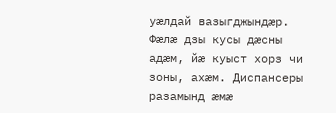уæлдай вазыгджындæр. Фæлæ дзы кусы дæсны адæм, йæ куыст хорз чи зоны, ахæм. Диспансеры разамынд æмæ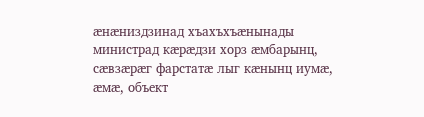æнæниздзинад хъахъхъæнынады министрад кæрæдзи хорз æмбарынц, сæвзæрæг фарстатæ лыг кæнынц иумæ, æмæ, объект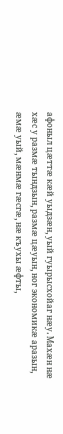афоныл цæттæ кæй уыдзæн, уый гуырысхойаг нæу. Махæн нæ хæс у размæ тындзын, размæ цæуын, ног экономикæ аразын, æмæ уый, мæнмæ гæсгæ, нæ къухы æфты,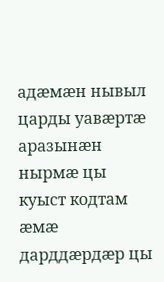адæмæн нывыл царды уавæртæ аразынæн нырмæ цы куыст кодтам æмæ дарддæрдæр цы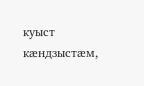куыст кæндзыстæм,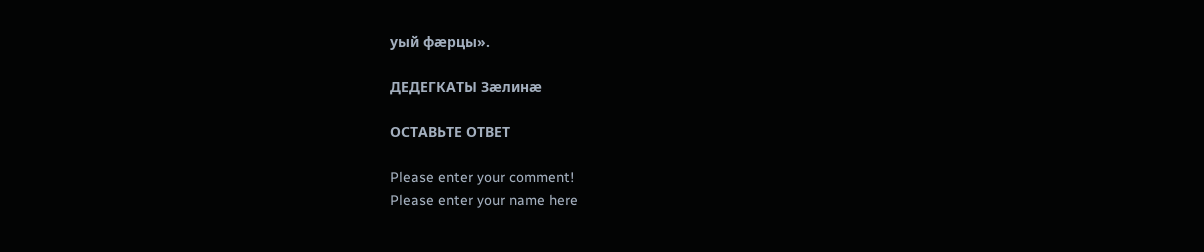уый фæрцы».

ДЕДЕГКАТЫ Зæлинæ

ОСТАВЬТЕ ОТВЕТ

Please enter your comment!
Please enter your name here